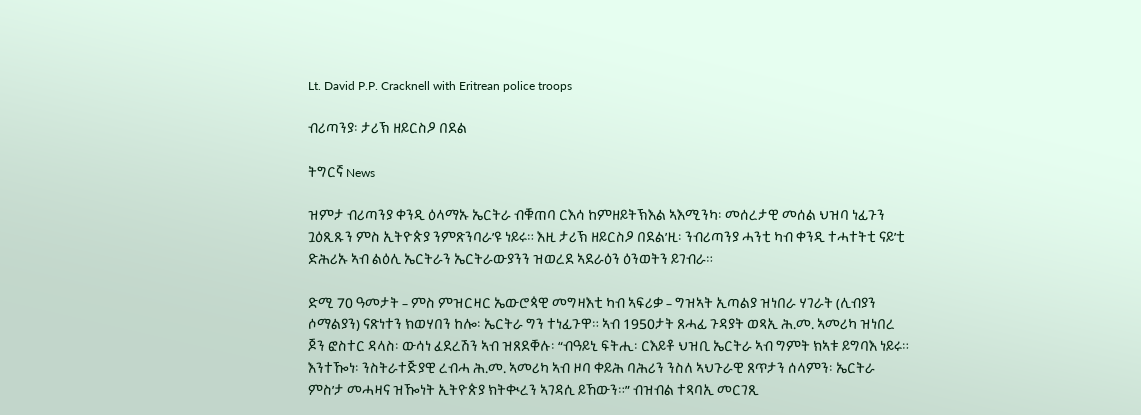Lt. David P.P. Cracknell with Eritrean police troops

ብሪጣንያ፡ ታሪኽ ዘይርስዖ በደል

ትግርኛ News

ዝምታ ብሪጣንያ ቀንዲ ዕላማኡ ኤርትራ ብቑጠባ ርእሳ ከምዘይትኽእል ኣእሚንካ፡ መሰረታዊ መሰል ህዝባ ነፊጉን ጓዕጺጹን ምስ ኢትዮጵያ ንምጽንባራ’ዩ ነይሩ። እዚ ታሪኽ ዘይርስዖ በደል’ዚ፡ ንብሪጣንያ ሓንቲ ካብ ቀንዲ ተሓተትቲ ናይ’ቲ ድሕሪኡ ኣብ ልዕሊ ኤርትራን ኤርትራውያንን ዝወረደ ኣደራዕን ዕንወትን ይገብራ።

ድሚ 70 ዓመታት – ምስ ምዝርዛር ኤውሮጳዊ መግዛእቲ ካብ ኣፍሪቃ – ግዝኣት ኢጣልያ ዝነበራ ሃገራት (ሊብያን ሶማልያን) ናጽነተን ክወሃበን ከሎ፡ ኤርትራ ግን ተነፊጉዋ። ኣብ 1950ታት ጸሓፊ ጉዳያት ወጻኢ ሕ.መ. ኣመሪካ ዝነበረ ጆን ፎስተር ዳላስ፡ ውሳነ ፈደረሽን ኣብ ዝጸደቐሉ፡ “ብዓይኒ ፍትሒ፡ ርእይቶ ህዝቢ ኤርትራ ኣብ ግምት ክኣቱ ይግባእ ነይሩ። እንተዀነ፡ ንስትራተጅያዊ ረብሓ ሕ.መ. ኣመሪካ ኣብ ዞባ ቀይሕ ባሕሪን ንስለ ኣህጉራዊ ጸጥታን ሰላምን፡ ኤርትራ ምስ’ታ መሓዛና ዝዀነት ኢትዮጵያ ክትቊረን ኣገዳሲ ይኸውን።” ብዝብል ተጻባኢ መርገጺ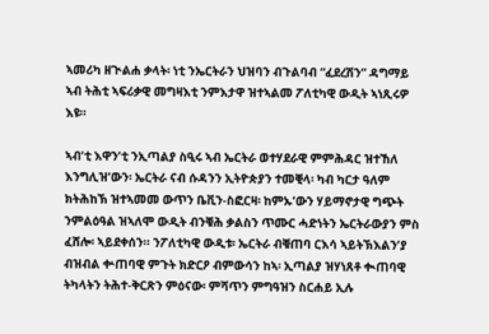ኣመሪካ ዘጒልሐ ቃላት፡ ነቲ ንኤርትራን ህዝባን ብጉልባብ “ፈደረሽን” ዳግማይ ኣብ ትሕቲ ኣፍሪቃዊ መግዛእቲ ንምእታዋ ዝተኣልመ ፖለቲካዊ ውዲት ኣነጺሩዎ እዩ።

ኣብ’ቲ እዋን’ቲ ንኢጣልያ ስዒሩ ኣብ ኤርትራ ወተሃደራዊ ምምሕዳር ዝተኸለ እንግሊዝ’ውን፡ ኤርትራ ናብ ሱዳንን ኢትዮጵያን ተመቒላ፡ ካብ ካርታ ዓለም ክትሕከኽ ዝተኣመመ ውጥን ቤቪን-ስፎርዛ፡ ከምኡ’ውን ሃይማኖታዊ ግጭት ንምልዕዓል ዝኣለሞ ውዲት ብንቑሕ ቃልስን ጥሙር ሓድነትን ኤርትራውያን ምስ ፈሸሎ፡ ኣይደቀሰን። ንፖለቲካዊ ውዲቱ፡ ኤርትራ ብቑጠባ ርእሳ ኣይትኽእልን’ያ ብዝብል ቍጠባዊ ምጉት ክድርዖ ብምውሳን ከኣ፡ ኢጣልያ ዝሃነጸቶ ቊጠባዊ ትካላትን ትሕተ-ቅርጽን ምዕናው፡ ምሻጥን ምግዓዝን ስርሐይ ኢሉ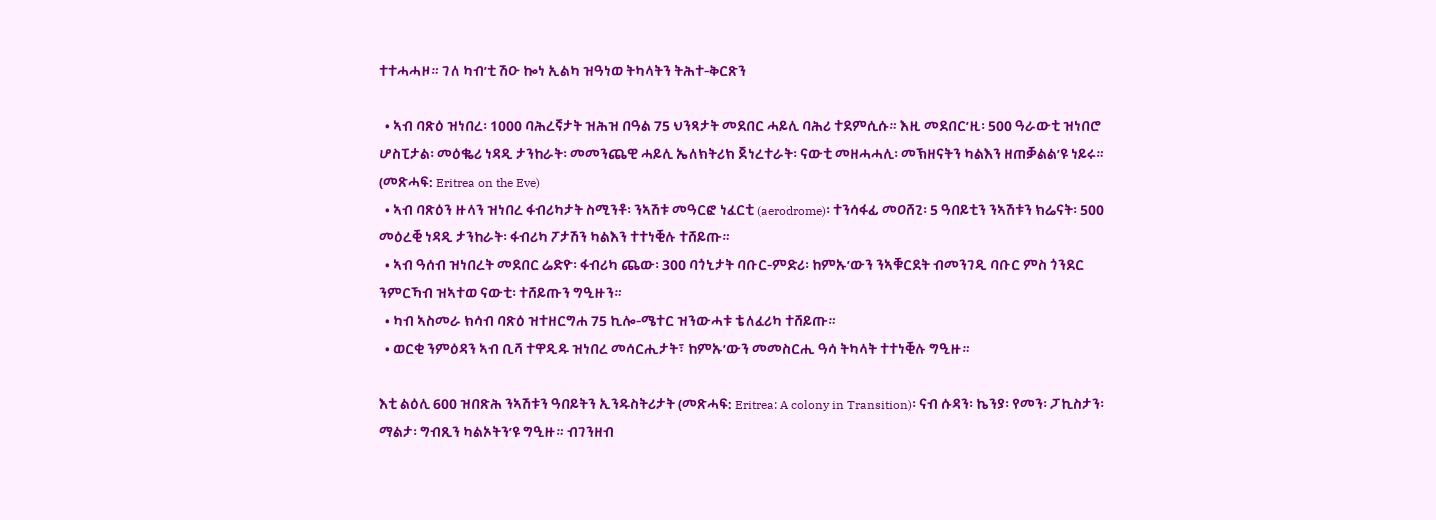ተተሓሓዞ። ገለ ካብ’ቲ ሽዑ ኰነ ኢልካ ዝዓነወ ትካላትን ትሕተ-ቅርጽን

  • ኣብ ባጽዕ ዝነበረ፡ 1000 ባሕረኛታት ዝሕዝ በዓል 75 ህንጻታት መደበር ሓይሊ ባሕሪ ተደምሲሱ። እዚ መደበር’ዚ፡ 500 ዓራውቲ ዝነበሮ ሆስፒታል፡ መዕቈሪ ነዳዲ ታንከራት፡ መመንጨዊ ሓይሊ ኤለክትሪክ ጀነረተራት፡ ናውቲ መዘሓሓሊ፡ መኽዘናትን ካልእን ዘጠቓልል’ዩ ነይሩ። (መጽሓፍ: Eritrea on the Eve)
  • ኣብ ባጽዕን ዙላን ዝነበረ ፋብሪካታት ስሚንቶ፡ ንኣሽቱ መዓርፎ ነፈርቲ (aerodrome)፡ ተንሳፋፊ መዐሸጊ፡ 5 ዓበይቲን ንኣሽቱን ክሬናት፡ 500 መዕረቒ ነዳዲ ታንከራት፡ ፋብሪካ ፖታሽን ካልእን ተተነቒሉ ተሸይጡ።
  • ኣብ ዓሰብ ዝነበረት መደበር ሬድዮ፡ ፋብሪካ ጨው፡ 300 ባጎኒታት ባቡር-ምድሪ፡ ከምኡ’ውን ንኣቑርደት ብመንገዲ ባቡር ምስ ጎንደር ንምርኻብ ዝኣተወ ናውቲ፡ ተሸይጡን ግዒዙን።
  • ካብ ኣስመራ ክሳብ ባጽዕ ዝተዘርግሐ 75 ኪሎ-ሜተር ዝንውሓቱ ቴለፈሪካ ተሸይጡ።
  • ወርቂ ንምዕዳን ኣብ ቢሻ ተዋዲዱ ዝነበረ መሳርሒታት፣ ከምኡ’ውን መመስርሒ ዓሳ ትካላት ተተነቒሉ ግዒዙ።

እቲ ልዕሊ 600 ዝበጽሕ ንኣሽቱን ዓበይትን ኢንዱስትሪታት (መጽሓፍ: Eritrea: A colony in Transition)፡ ናብ ሱዳን፡ ኬንያ፡ የመን፡ ፓኪስታን፡ ማልታ፡ ግብጺን ካልኦትን’ዩ ግዒዙ። ብገንዘብ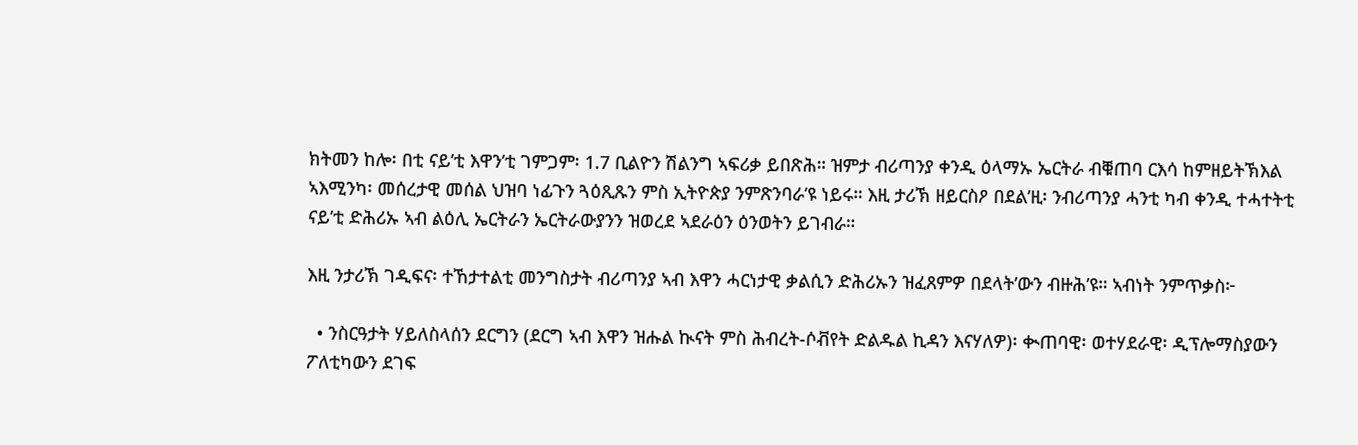ክትመን ከሎ፡ በቲ ናይ’ቲ እዋን’ቲ ገምጋም፡ 1.7 ቢልዮን ሽልንግ ኣፍሪቃ ይበጽሕ። ዝምታ ብሪጣንያ ቀንዲ ዕላማኡ ኤርትራ ብቑጠባ ርእሳ ከምዘይትኽእል ኣእሚንካ፡ መሰረታዊ መሰል ህዝባ ነፊጉን ጓዕጺጹን ምስ ኢትዮጵያ ንምጽንባራ’ዩ ነይሩ። እዚ ታሪኽ ዘይርስዖ በደል’ዚ፡ ንብሪጣንያ ሓንቲ ካብ ቀንዲ ተሓተትቲ ናይ’ቲ ድሕሪኡ ኣብ ልዕሊ ኤርትራን ኤርትራውያንን ዝወረደ ኣደራዕን ዕንወትን ይገብራ።

እዚ ንታሪኽ ገዲፍና፡ ተኸታተልቲ መንግስታት ብሪጣንያ ኣብ እዋን ሓርነታዊ ቃልሲን ድሕሪኡን ዝፈጸምዎ በደላት’ውን ብዙሕ’ዩ። ኣብነት ንምጥቃስ፦

  • ንስርዓታት ሃይለስላሰን ደርግን (ደርግ ኣብ እዋን ዝሑል ኲናት ምስ ሕብረት-ሶቭየት ድልዱል ኪዳን እናሃለዎ)፡ ቊጠባዊ፡ ወተሃደራዊ፡ ዲፕሎማስያውን ፖለቲካውን ደገፍ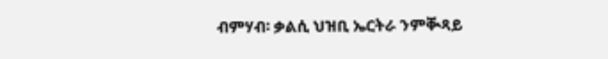ብምሃብ፡ ቃልሲ ህዝቢ ኤርትራ ንምቚጻይ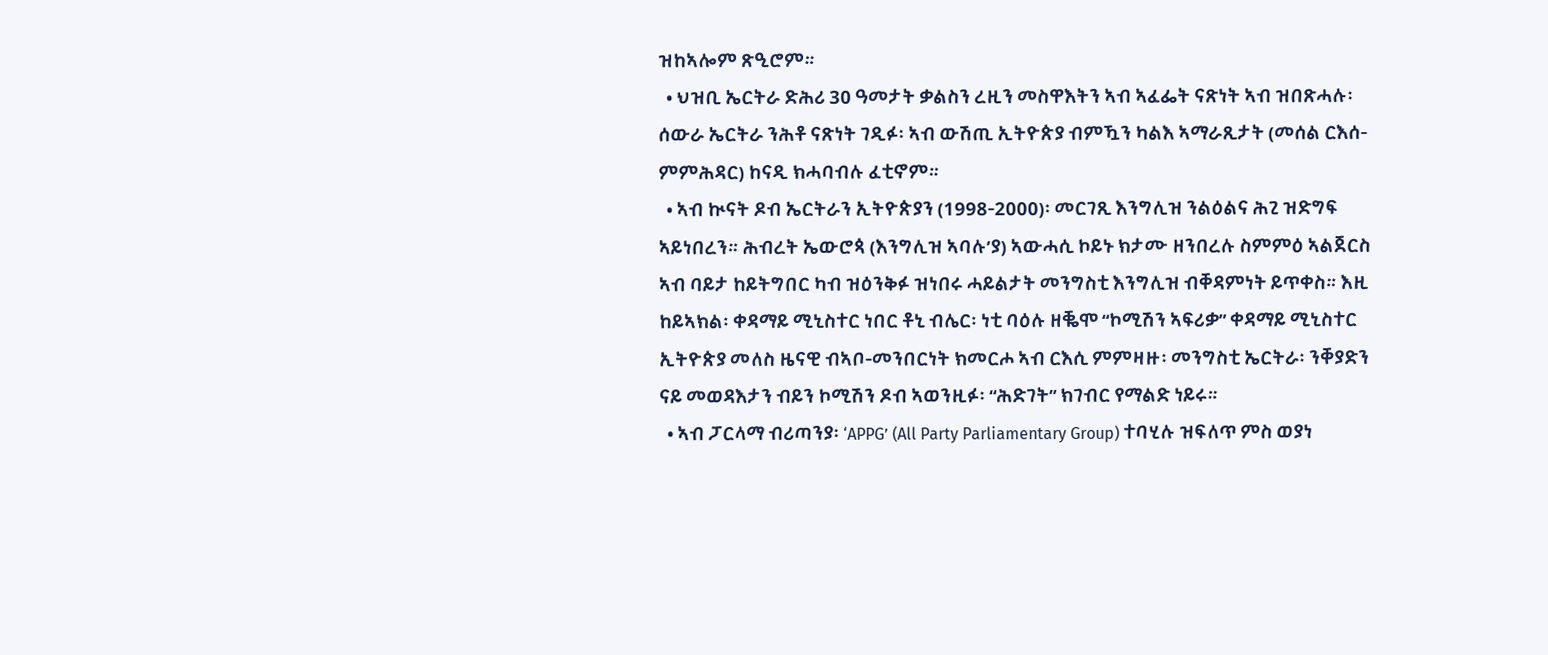ዝከኣሎም ጽዒሮም።
  • ህዝቢ ኤርትራ ድሕሪ 30 ዓመታት ቃልስን ረዚን መስዋእትን ኣብ ኣፈፌት ናጽነት ኣብ ዝበጽሓሉ፡ ሰውራ ኤርትራ ንሕቶ ናጽነት ገዲፉ፡ ኣብ ውሽጢ ኢትዮጵያ ብምዃን ካልእ ኣማራጺታት (መሰል ርእሰ-ምምሕዳር) ከናዲ ክሓባብሉ ፈቲኖም።
  • ኣብ ኲናት ዶብ ኤርትራን ኢትዮጵያን (1998-2000)፡ መርገጺ እንግሊዝ ንልዕልና ሕጊ ዝድግፍ ኣይነበረን። ሕብረት ኤውሮጳ (እንግሊዝ ኣባሉ’ያ) ኣውሓሲ ኮይኑ ክታሙ ዘንበረሉ ስምምዕ ኣልጀርስ ኣብ ባይታ ከይትግበር ካብ ዝዕንቅፉ ዝነበሩ ሓይልታት መንግስቲ እንግሊዝ ብቐዳምነት ይጥቀስ። እዚ ከይኣክል፡ ቀዳማይ ሚኒስተር ነበር ቶኒ ብሌር፡ ነቲ ባዕሉ ዘቘሞ “ኮሚሽን ኣፍሪቃ” ቀዳማይ ሚኒስተር ኢትዮጵያ መለስ ዜናዊ ብኣቦ-መንበርነት ክመርሖ ኣብ ርእሲ ምምዛዙ፡ መንግስቲ ኤርትራ፡ ንቐያድን ናይ መወዳእታን ብይን ኮሚሽን ዶብ ኣወንዚፉ፡ “ሕድገት” ክገብር የማልድ ነይሩ።
  • ኣብ ፓርላማ ብሪጣንያ፡ ‘APPG’ (All Party Parliamentary Group) ተባሂሉ ዝፍለጥ ምስ ወያነ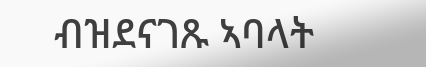ብዝደናገጹ ኣባላት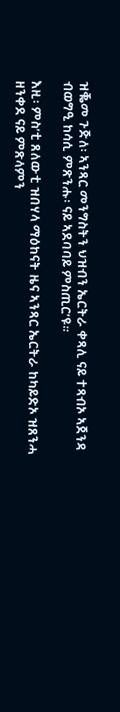ዝቘመ ጉጅለ፡ ኣንጻር መንግስትን ህዝብን ኤርትራ ቀጻሊ ናይ ተጻብኦ ኣጀንዳ ብወግዒ ከሳሲ ምጽንሑ፡ ናይ ኣደባባይ ምስጢር’ዩ።

እዚ፡ ምስ’ቲ ጸለውቲ ዝበሃላ ማዕከናት ዜና ኣንጻር ኤርትራ ከካይድኦ ዝጸንሓ ዘንቀደ ናይ ምጽላምን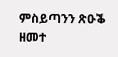ምስይጣንን ጽዑቕ ዘመተ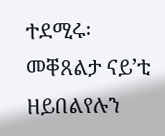ተደሚሩ፡ መቐጸልታ ናይ’ቲ ዘይበልየሉን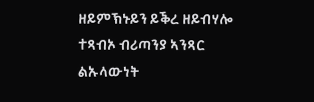ዘይምኽኑይን ይቕረ ዘይብሃሎ ተጻብኦ ብሪጣንያ ኣንጻር ልኡላውነት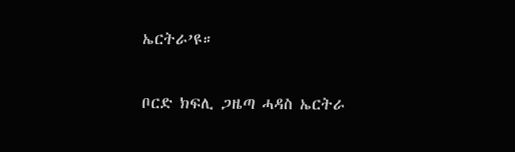ኤርትራ’ዩ።

ቦርድ ክፍሊ ጋዜጣ ሓዳስ ኤርትራ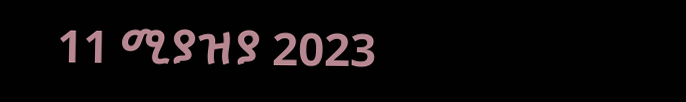11 ሚያዝያ 2023